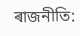ৰাজনীতি: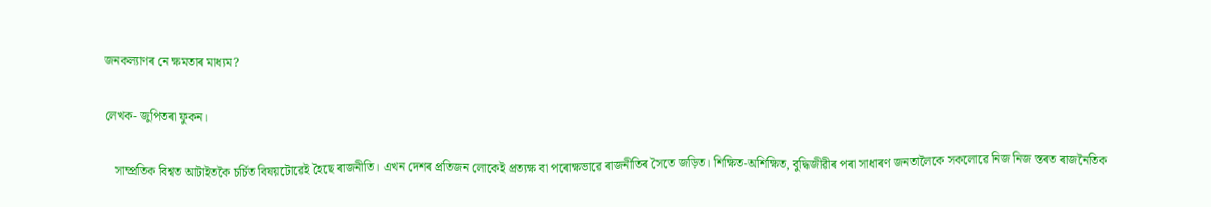জনকল্যাণৰ নে ক্ষমতাৰ মাধ্যম?

লেখক- জুপিতৰা ফুকন।

   সাম্প্ৰতিক বিশ্বত আটাইতকৈ চৰ্চিত বিষয়টোৱেই হৈছে ৰাজনীতি। এখন দেশৰ প্ৰতিজন লোকেই প্ৰত্যক্ষ বা পৰোক্ষভাৱে ৰাজনীতিৰ সৈতে জড়িত। শিক্ষিত-অশিক্ষিত, বুদ্ধিজীৱীৰ পৰা সাধাৰণ জনতালৈকে সকলোৱে নিজ নিজ স্তৰত ৰাজনৈতিক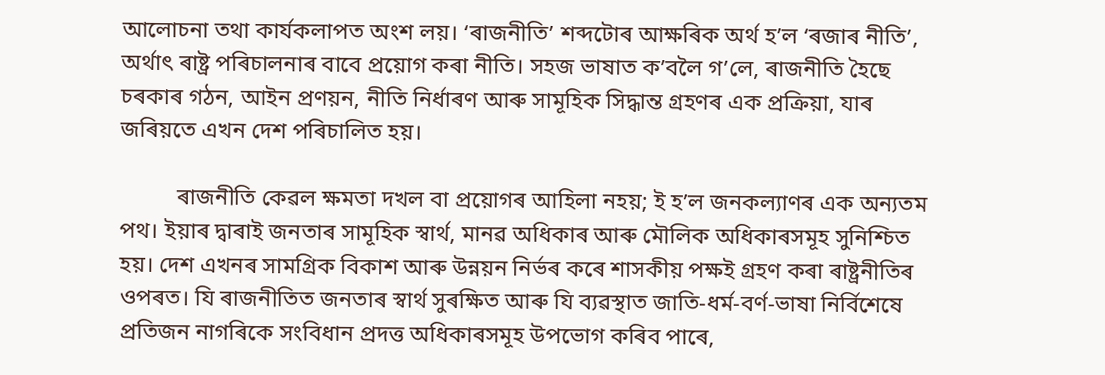আলোচনা তথা কাৰ্যকলাপত অংশ লয়। ‘ৰাজনীতি’ শব্দটোৰ আক্ষৰিক অৰ্থ হ’ল ‘ৰজাৰ নীতি’, অৰ্থাৎ ৰাষ্ট্ৰ পৰিচালনাৰ বাবে প্ৰয়োগ কৰা নীতি। সহজ ভাষাত ক’বলৈ গ’লে, ৰাজনীতি হৈছে চৰকাৰ গঠন, আইন প্ৰণয়ন, নীতি নিৰ্ধাৰণ আৰু সামূহিক সিদ্ধান্ত গ্ৰহণৰ এক প্ৰক্ৰিয়া, যাৰ জৰিয়তে এখন দেশ পৰিচালিত হয়।

          ৰাজনীতি কেৱল ক্ষমতা দখল বা প্ৰয়োগৰ আহিলা নহয়; ই হ’ল জনকল্যাণৰ এক অন্যতম পথ। ইয়াৰ দ্বাৰাই জনতাৰ সামূহিক স্বাৰ্থ, মানৱ অধিকাৰ আৰু মৌলিক অধিকাৰসমূহ সুনিশ্চিত হয়। দেশ এখনৰ সামগ্ৰিক বিকাশ আৰু উন্নয়ন নিৰ্ভৰ কৰে শাসকীয় পক্ষই গ্ৰহণ কৰা ৰাষ্ট্ৰনীতিৰ ওপৰত। যি ৰাজনীতিত জনতাৰ স্বাৰ্থ সুৰক্ষিত আৰু যি ব্যৱস্থাত জাতি-ধৰ্ম-বৰ্ণ-ভাষা নিৰ্বিশেষে প্ৰতিজন নাগৰিকে সংবিধান প্ৰদত্ত অধিকাৰসমূহ উপভোগ কৰিব পাৰে,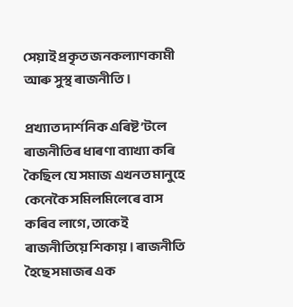সেয়াই প্ৰকৃত জনকল্যাণকামী আৰু সুস্থ ৰাজনীতি।

প্ৰখ্যাত দাৰ্শনিক এৰিষ্ট’টলে ৰাজনীতিৰ ধাৰণা ব্যাখ্যা কৰি কৈছিল যে সমাজ এখনত মানুহে কেনেকৈ সমিলমিলেৰে বাস কৰিব লাগে, তাকেই ৰাজনীতিয়ে শিকায়। ৰাজনীতি হৈছে সমাজৰ এক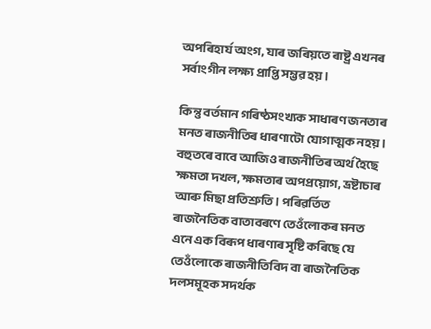অপৰিহাৰ্য অংগ, যাৰ জৰিয়তে ৰাষ্ট্ৰ এখনৰ সৰ্বাংগীন লক্ষ্য প্ৰাপ্তি সম্ভৱ হয়।

কিন্তু বৰ্তমান গৰিষ্ঠসংখ্যক সাধাৰণ জনতাৰ মনত ৰাজনীতিৰ ধাৰণাটো যোগাত্মক নহয়। বহুতৰে বাবে আজিও ৰাজনীতিৰ অৰ্থ হৈছে ক্ষমতা দখল, ক্ষমতাৰ অপপ্ৰয়োগ, ভ্ৰষ্টাচাৰ আৰু মিছা প্ৰতিশ্ৰুতি। পৰিৱৰ্তিত ৰাজনৈতিক বাতাবৰণে তেওঁলোকৰ মনত এনে এক বিৰূপ ধাৰণাৰ সৃষ্টি কৰিছে যে তেওঁলোকে ৰাজনীতিবিদ বা ৰাজনৈতিক দলসমূহক সদৰ্থক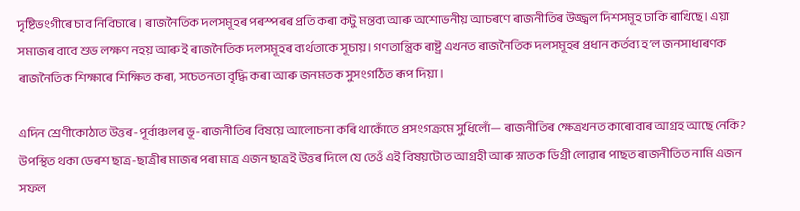দৃষ্টিভংগীৰে চাব নিবিচাৰে। ৰাজনৈতিক দলসমূহৰ পৰস্পৰৰ প্ৰতি কৰা কটু মন্তব্য আৰু অশোভনীয় আচৰণে ৰাজনীতিৰ উজ্জ্বল দিশসমূহ ঢাকি ৰাখিছে। এয়া সমাজৰ বাবে শুভ লক্ষণ নহয় আৰু ই ৰাজনৈতিক দলসমূহৰ ব্যৰ্থতাকে সূচায়। গণতান্ত্ৰিক ৰাষ্ট্ৰ এখনত ৰাজনৈতিক দলসমূহৰ প্ৰধান কৰ্তব্য হ’ল জনসাধাৰণক ৰাজনৈতিক শিক্ষাৰে শিক্ষিত কৰা, সচেতনতা বৃদ্ধি কৰা আৰু জনমতক সুসংগঠিত ৰূপ দিয়া।

এদিন শ্ৰেণীকোঠাত উত্তৰ-পূৰ্বাঞ্চলৰ ভূ-ৰাজনীতিৰ বিষয়ে আলোচনা কৰি থাকোঁতে প্ৰসংগক্ৰমে সুধিলোঁ— ৰাজনীতিৰ ক্ষেত্ৰখনত কাৰোবাৰ আগ্ৰহ আছে নেকি? উপস্থিত থকা ডেৰশ ছাত্ৰ-ছাত্ৰীৰ মাজৰ পৰা মাত্ৰ এজন ছাত্ৰই উত্তৰ দিলে যে তেওঁ এই বিষয়টোত আগ্ৰহী আৰু স্নাতক ডিগ্ৰী লোৱাৰ পাছত ৰাজনীতিত নামি এজন সফল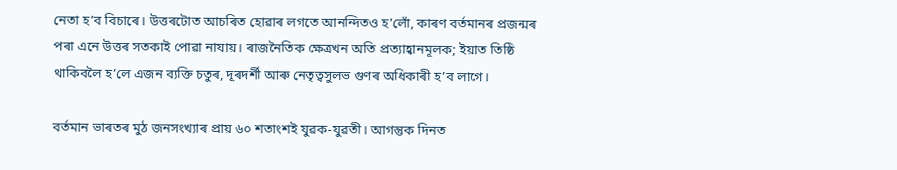নেতা হ’ব বিচাৰে। উত্তৰটোত আচৰিত হোৱাৰ লগতে আনন্দিতও হ’লোঁ, কাৰণ বৰ্তমানৰ প্ৰজন্মৰ পৰা এনে উত্তৰ সতকাই পোৱা নাযায়। ৰাজনৈতিক ক্ষেত্ৰখন অতি প্ৰত্যাহ্বানমূলক; ইয়াত তিষ্ঠি থাকিবলৈ হ’লে এজন ব্যক্তি চতুৰ, দূৰদৰ্শী আৰু নেতৃত্বসুলভ গুণৰ অধিকাৰী হ’ব লাগে।

বৰ্তমান ভাৰতৰ মুঠ জনসংখ্যাৰ প্ৰায় ৬০ শতাংশই যুৱক-যুৱতী। আগন্তুক দিনত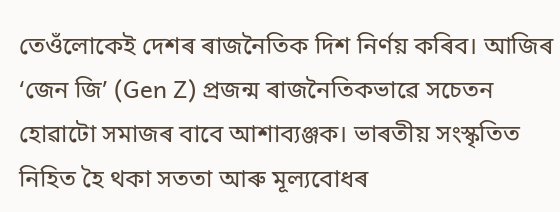তেওঁলোকেই দেশৰ ৰাজনৈতিক দিশ নিৰ্ণয় কৰিব। আজিৰ ‘জেন জি’ (Gen Z) প্ৰজন্ম ৰাজনৈতিকভাৱে সচেতন হোৱাটো সমাজৰ বাবে আশাব্যঞ্জক। ভাৰতীয় সংস্কৃতিত নিহিত হৈ থকা সততা আৰু মূল্যবোধৰ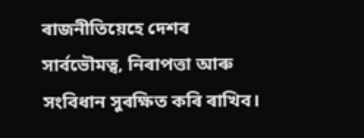ৰাজনীতিয়েহে দেশৰ সাৰ্বভৌমত্ব, নিৰাপত্তা আৰু সংবিধান সুৰক্ষিত কৰি ৰাখিব।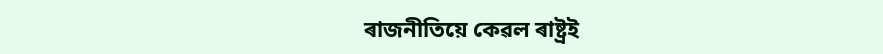ৰাজনীতিয়ে কেৱল ৰাষ্ট্ৰই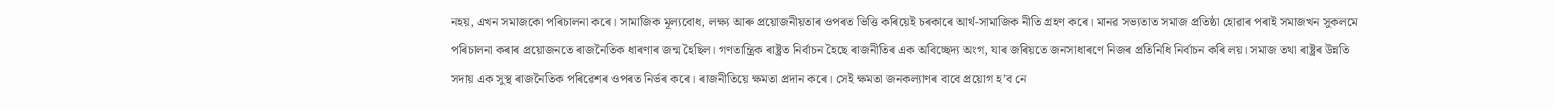নহয়, এখন সমাজকো পৰিচালনা কৰে। সামাজিক মূল্যবোধ, লক্ষ্য আৰু প্ৰয়োজনীয়তাৰ ওপৰত ভিত্তি কৰিয়েই চৰকাৰে আৰ্থ-সামাজিক নীতি গ্ৰহণ কৰে। মানৱ সভ্যতাত সমাজ প্ৰতিষ্ঠা হোৱাৰ পৰাই সমাজখন সুকলমে পৰিচালনা কৰাৰ প্ৰয়োজনতে ৰাজনৈতিক ধাৰণাৰ জন্ম হৈছিল। গণতান্ত্ৰিক ৰাষ্ট্ৰত নিৰ্বাচন হৈছে ৰাজনীতিৰ এক অবিচ্ছেদ্য অংগ, যাৰ জৰিয়তে জনসাধাৰণে নিজৰ প্ৰতিনিধি নিৰ্বাচন কৰি লয়। সমাজ তথা ৰাষ্ট্ৰৰ উন্নতি সদায় এক সুস্থ ৰাজনৈতিক পৰিৱেশৰ ওপৰত নিৰ্ভৰ কৰে। ৰাজনীতিয়ে ক্ষমতা প্ৰদান কৰে। সেই ক্ষমতা জনকল্যাণৰ বাবে প্ৰয়োগ হ’ব নে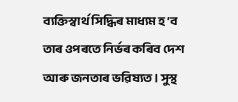ব্যক্তিস্বাৰ্থ সিদ্ধিৰ মাধ্যম হ’ব তাৰ ওপৰতে নিৰ্ভৰ কৰিব দেশ আৰু জনতাৰ ভৱিষ্যত। সুস্থ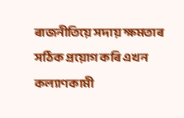ৰাজনীতিয়ে সদায় ক্ষমতাৰ সঠিক প্ৰয়োগ কৰি এখন কল্যাণকামী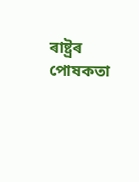ৰাষ্ট্ৰৰ পোষকতা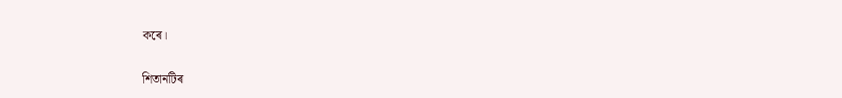কৰে।

শিতানটিৰ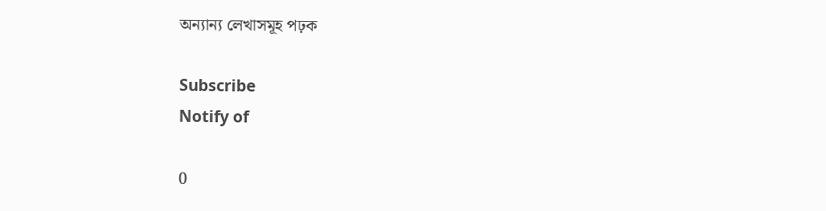অন্যান্য লেখাসমূহ পঢ়ক

Subscribe
Notify of

0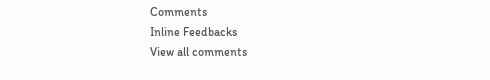Comments
Inline Feedbacks
View all comments